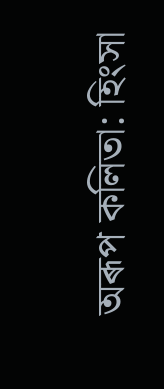অৰূপ কলিতা: হিংসা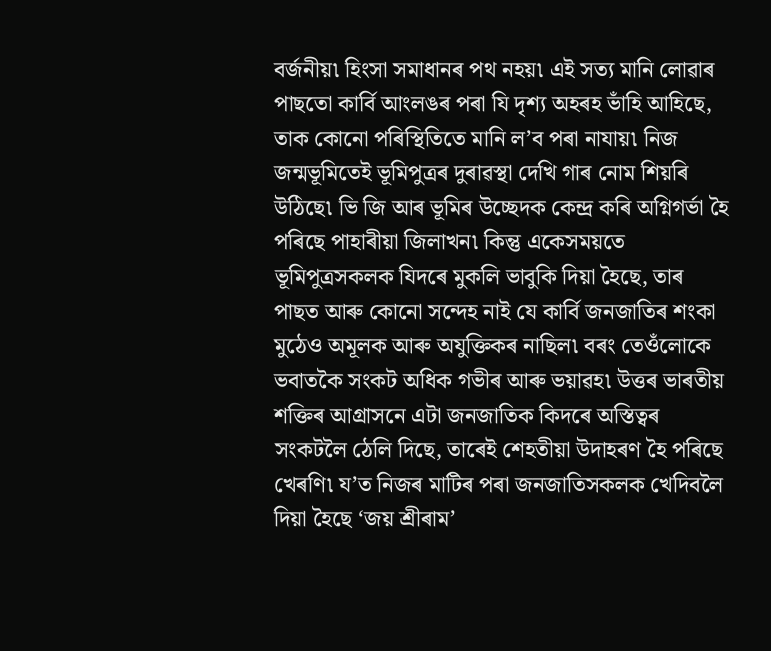বৰ্জনীয়৷ হিংসা সমাধানৰ পথ নহয়৷ এই সত্য মানি লোৱাৰ পাছতো কাৰ্বি আংলঙৰ পৰা যি দৃশ্য অহৰহ ভাঁহি আহিছে, তাক কোনো পৰিস্থিতিতে মানি ল’ব পৰা নাযায়৷ নিজ জন্মভূমিতেই ভূমিপুত্ৰৰ দুৰাৱস্থা দেখি গাৰ নোম শিয়ৰি উঠিছে৷ ভি জি আৰ ভূমিৰ উচ্ছেদক কেন্দ্ৰ কৰি অগ্নিগৰ্ভা হৈ পৰিছে পাহাৰীয়া জিলাখন৷ কিন্তু একেসময়তে ভূমিপুত্ৰসকলক যিদৰে মুকলি ভাবুকি দিয়া হৈছে, তাৰ পাছত আৰু কোনো সন্দেহ নাই যে কাৰ্বি জনজাতিৰ শংকা মুঠেও অমূলক আৰু অযুক্তিকৰ নাছিল৷ বৰং তেওঁলোকে ভবাতকৈ সংকট অধিক গভীৰ আৰু ভয়াৱহ৷ উত্তৰ ভাৰতীয় শক্তিৰ আগ্ৰাসনে এটা জনজাতিক কিদৰে অস্তিত্বৰ সংকটলৈ ঠেলি দিছে, তাৰেই শেহতীয়া উদাহৰণ হৈ পৰিছে খেৰণি৷ য’ত নিজৰ মাটিৰ পৰা জনজাতিসকলক খেদিবলৈ দিয়া হৈছে ‘জয় শ্ৰীৰাম’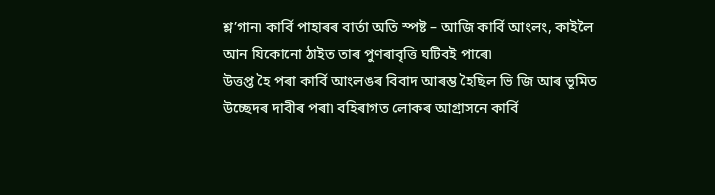শ্ল’গান৷ কাৰ্বি পাহাৰৰ বাৰ্তা অতি স্পষ্ট – আজি কাৰ্বি আংলং, কাইলৈ আন যিকোনো ঠাইত তাৰ পুণৰাবৃত্তি ঘটিবই পাৰে৷
উত্তপ্ত হৈ পৰা কাৰ্বি আংলঙৰ বিবাদ আৰম্ভ হৈছিল ভি জি আৰ ভূমিত উচ্ছেদৰ দাবীৰ পৰা৷ বহিৰাগত লোকৰ আগ্ৰাসনে কাৰ্বি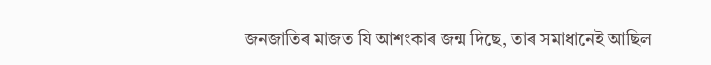জনজাতিৰ মাজত যি আশংকাৰ জন্ম দিছে, তাৰ সমাধানেই আছিল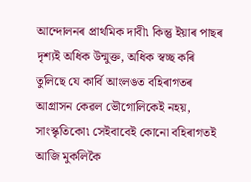আন্দোলনৰ প্ৰাথমিক দাবী৷ কিন্তু ইয়াৰ পাছৰ দৃশ্যই অধিক উন্মুক্ত, অধিক স্বচ্ছ কৰি তুলিছে যে কাৰ্বি আংলঙত বহিৰাগতৰ আগ্ৰাসন কেৱল ভৌগোলিকেই নহয়, সাংস্কৃতিকো৷ সেইবাবেই কোনো বহিৰাগতই আজি মুকলিকৈ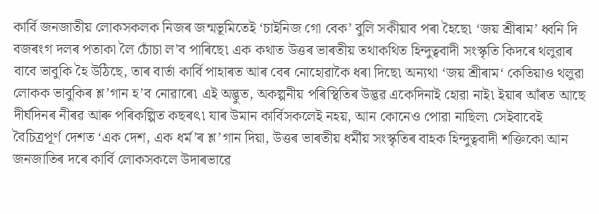কাৰ্বি জনজাতীয় লোকসকলক নিজৰ জন্মভূমিতেই ‘চাইনিজ গো বেক’ বুলি সকীয়াব পৰা হৈছে৷ ‘জয় শ্ৰীৰাম’ ধ্বনি দি বজৰংগ দলৰ পতাকা লৈ চোঁচা ল’ব পাৰিছে৷ এক কথাত উত্তৰ ভাৰতীয় তথাকথিত হিন্দুত্ববাদী সংস্কৃতি কিদৰে থলুৱাৰ বাবে ভাবুকি হৈ উঠিছে, তাৰ বাৰ্তা কাৰ্বি পাহাৰত আৰ বেৰ নোহোৱাকৈ ধৰা দিছে৷ অন্যথা ‘জয় শ্ৰীৰাম‘ কেতিয়াও থলুৱা লোকক ভাবুকিৰ শ্ল’গান হ’ব নোৱাৰে৷ এই অদ্ভুত, অকল্পনীয় পৰিস্থিতিৰ উদ্ভৱ একেদিনাই হোৱা নাই৷ ইয়াৰ আঁৰত আছে দীৰ্ঘদিনৰ নীৰৱ আৰু পৰিকল্পিত কছৰৎ৷ যাৰ উমান কাৰ্বিসকলেই নহয়, আন কোনেও পোৱা নাছিল৷ সেইবাবেই বৈচিত্ৰপূৰ্ণ দেশত ‘এক দেশ, এক ধৰ্ম’ৰ শ্ল’গান দিয়া, উত্তৰ ভাৰতীয় ধৰ্মীয় সংস্কৃতিৰ বাহক হিন্দুত্ববাদী শক্তিকো আন জনজাতিৰ দৰে কাৰ্বি লোকসকলে উদাৰভাৱে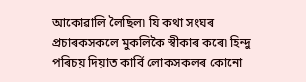আকোৱালি লৈছিল৷ যি কথা সংঘৰ প্ৰচাৰকসকলে মুকলিকৈ স্বীকাৰ কৰে৷ হিন্দু পৰিচয় দিয়াত কাৰ্বি লোকসকলৰ কোনো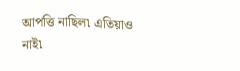আপত্তি নাছিল৷ এতিয়াও নাই৷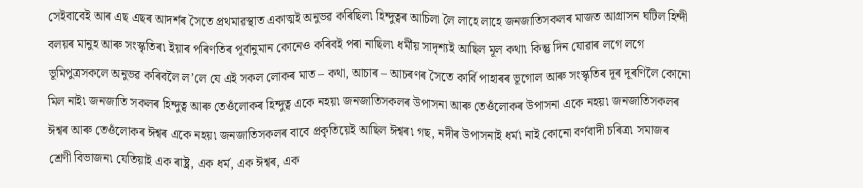সেইবাবেই আৰ এছ এছৰ আদৰ্শৰ সৈতে প্ৰথমাৱস্থাত একাত্মই অনুভৱ কৰিছিল৷ হিন্দুত্বৰ আচিলা লৈ লাহে লাহে জনজাতিসকলৰ মাজত আগ্ৰাসন ঘটিল হিন্দী বলয়ৰ মানুহ আৰু সংস্কৃতিৰ৷ ইয়াৰ পৰিণতিৰ পূৰ্বানুমান কোনেও কৰিবই পৰা নাছিল৷ ধৰ্মীয় সাদৃশ্যই আছিল মূল কথা৷ কিন্তু দিন যোৱাৰ লগে লগে ভূমিপুত্ৰসকলে অনুভৱ কৰিবলৈ ল’লে যে এই সকল লোকৰ মাত – কথা, আচাৰ – আচৰণৰ সৈতে কাৰ্বি পাহাৰৰ ভূগোল আৰু সংস্কৃতিৰ দূৰ দূৰণিলৈ কোনো মিল নাই৷ জনজাতি সকলৰ হিন্দুত্ব আৰু তেওঁলোকৰ হিন্দুত্ব একে নহয়৷ জনজাতিসকলৰ উপাসনা আৰু তেওঁলোকৰ উপাসনা একে নহয়৷ জনজাতিসকলৰ ঈশ্বৰ আৰু তেওঁলোকৰ ঈশ্বৰ একে নহয়৷ জনজাতিসকলৰ বাবে প্ৰকৃতিয়েই আছিল ঈশ্বৰ৷ গছ, নদীৰ উপাসনাই ধৰ্ম৷ নাই কোনো বৰ্ণবাদী চৰিত্ৰ৷ সমাজৰ শ্ৰেণী বিভাজন৷ যেতিয়াই এক ৰাষ্ট্ৰ, এক ধৰ্ম, এক ঈশ্বৰ, এক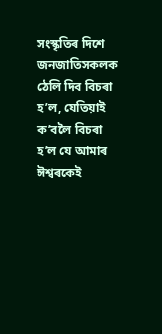সংস্কৃতিৰ দিশে জনজাতিসকলক ঠেলি দিব বিচৰা হ’ল, যেতিয়াই ক’বলৈ বিচৰা হ’ল যে আমাৰ ঈশ্বৰকেই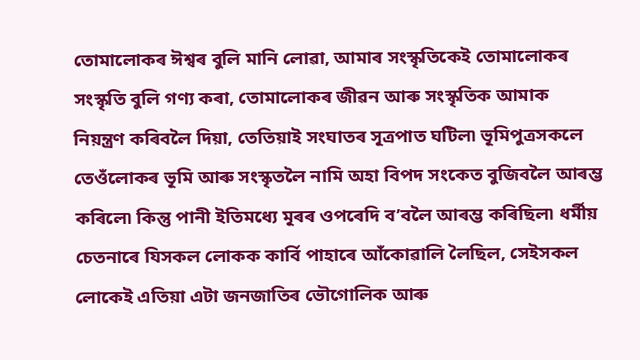তোমালোকৰ ঈশ্বৰ বুলি মানি লোৱা, আমাৰ সংস্কৃতিকেই তোমালোকৰ সংস্কৃতি বুলি গণ্য কৰা, তোমালোকৰ জীৱন আৰু সংস্কৃতিক আমাক নিয়ন্ত্ৰণ কৰিবলৈ দিয়া, তেতিয়াই সংঘাতৰ সূত্ৰপাত ঘটিল৷ ভূমিপুত্ৰসকলে তেওঁলোকৰ ভূমি আৰু সংস্কৃতলৈ নামি অহা বিপদ সংকেত বুজিবলৈ আৰম্ভ কৰিলে৷ কিন্তু পানী ইতিমধ্যে মূৰৰ ওপৰেদি ব’বলৈ আৰম্ভ কৰিছিল৷ ধৰ্মীয় চেতনাৰে যিসকল লোকক কাৰ্বি পাহাৰে আঁকোৱালি লৈছিল, সেইসকল লোকেই এতিয়া এটা জনজাতিৰ ভৌগোলিক আৰু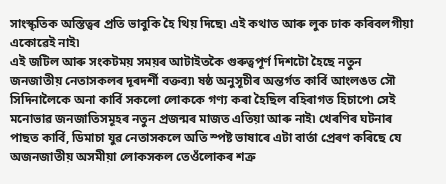সাংস্কৃতিক অস্তিত্বৰ প্ৰতি ভাবুকি হৈ থিয় দিছে৷ এই কথাত আৰু লুক ঢাক কৰিবলগীয়া একোৱেই নাই৷
এই জটিল আৰু সংকটময় সময়ৰ আটাইতকৈ গুৰুত্বপূৰ্ণ দিশটো হৈছে নতুন জনজাতীয় নেতাসকলৰ দূৰদৰ্শী বক্তব্য৷ ষষ্ঠ অনুসূচীৰ অন্তৰ্গত কাৰ্বি আংলঙত সৌ সিদিনালৈকে অনা কাৰ্বি সকলো লোককে গণ্য কৰা হৈছিল বহিৰাগত হিচাপে৷ সেই মনোভাৱ জনজাতিসমূহৰ নতুন প্ৰজন্মৰ মাজত এতিয়া আৰু নাই৷ খেৰণিৰ ঘটনাৰ পাছত কাৰ্বি, ডিমাচা যুৱ নেতাসকলে অতি স্পষ্ট ভাষাৰে এটা বাৰ্তা প্ৰেৰণ কৰিছে যে অজনজাতীয় অসমীয়া লোকসকল তেওঁলোকৰ শত্ৰু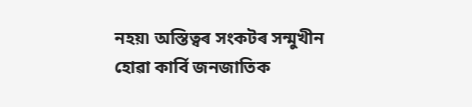নহয়৷ অস্তিত্বৰ সংকটৰ সন্মুখীন হোৱা কাৰ্বি জনজাতিক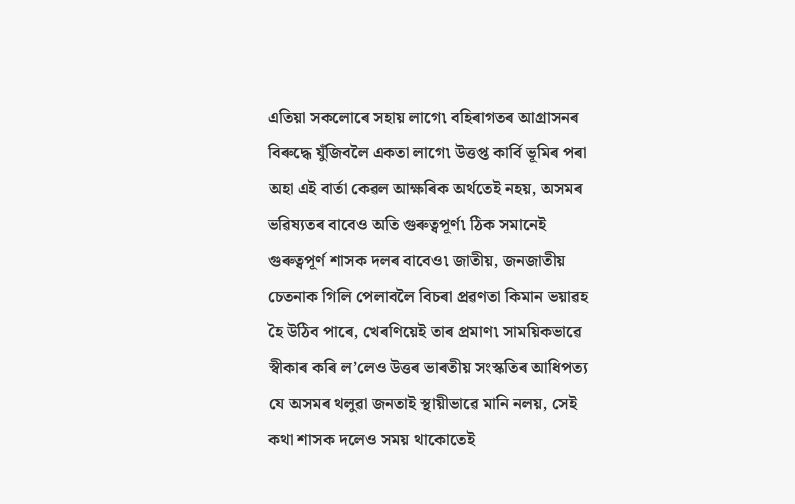এতিয়া সকলোৰে সহায় লাগে৷ বহিৰাগতৰ আগ্ৰাসনৰ বিৰুদ্ধে যুঁজিবলৈ একতা লাগে৷ উত্তপ্ত কাৰ্বি ভূমিৰ পৰা অহা এই বাৰ্তা কেৱল আক্ষৰিক অৰ্থতেই নহয়, অসমৰ ভৱিষ্যতৰ বাবেও অতি গুৰুত্বপূৰ্ণ৷ ঠিক সমানেই গুৰুত্বপূৰ্ণ শাসক দলৰ বাবেও৷ জাতীয়, জনজাতীয় চেতনাক গিলি পেলাবলৈ বিচৰা প্ৰৱণতা কিমান ভয়াৱহ হৈ উঠিব পাৰে, খেৰণিয়েই তাৰ প্ৰমাণ৷ সাময়িকভাৱে স্বীকাৰ কৰি ল’লেও উত্তৰ ভাৰতীয় সংস্কতিৰ আধিপত্য যে অসমৰ থলুৱা জনতাই স্থায়ীভাৱে মানি নলয়, সেই কথা শাসক দলেও সময় থাকোতেই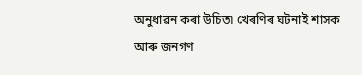অনুধাৱন কৰা উচিত৷ খেৰণিৰ ঘটনাই শাসক আৰু জনগণ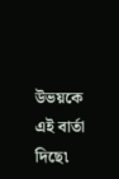উভয়কে এই বাৰ্তা দিছে৷